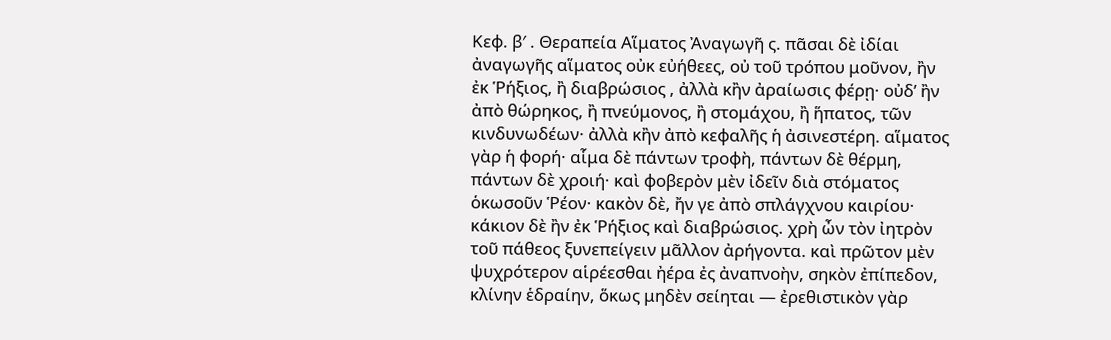Κεφ. β′ . Θεραπεία Αἵματος Ἀναγωγῆ ς. πᾶσαι δὲ ἰδίαι ἀναγωγῆς αἵματος οὐκ εὐήθεες, οὐ τοῦ τρόπου μοῦνον, ἢν ἐκ Ῥήξιος, ἢ διαβρώσιος , ἀλλὰ κἢν ἀραίωσις φέρῃ· οὐδʼ ἢν ἀπὸ θώρηκος, ἢ πνεύμονος, ἢ στομάχου, ἢ ἥπατος, τῶν κινδυνωδέων· ἀλλὰ κἢν ἀπὸ κεφαλῆς ἡ ἀσινεστέρη. αἵματος γὰρ ἡ φορή· αἷμα δὲ πάντων τροφὴ, πάντων δὲ θέρμη, πάντων δὲ χροιή· καὶ φοβερὸν μὲν ἰδεῖν διὰ στόματος ὁκωσοῦν Ῥέον· κακὸν δὲ, ἤν γε ἀπὸ σπλάγχνου καιρίου· κάκιον δὲ ἢν ἐκ Ῥήξιος καὶ διαβρώσιος. χρὴ ὦν τὸν ἰητρὸν τοῦ πάθεος ξυνεπείγειν μᾶλλον ἀρήγοντα. καὶ πρῶτον μὲν ψυχρότερον αἱρέεσθαι ἠέρα ἐς ἀναπνοὴν, σηκὸν ἐπίπεδον, κλίνην ἑδραίην, ὅκως μηδὲν σείηται — ἐρεθιστικὸν γὰρ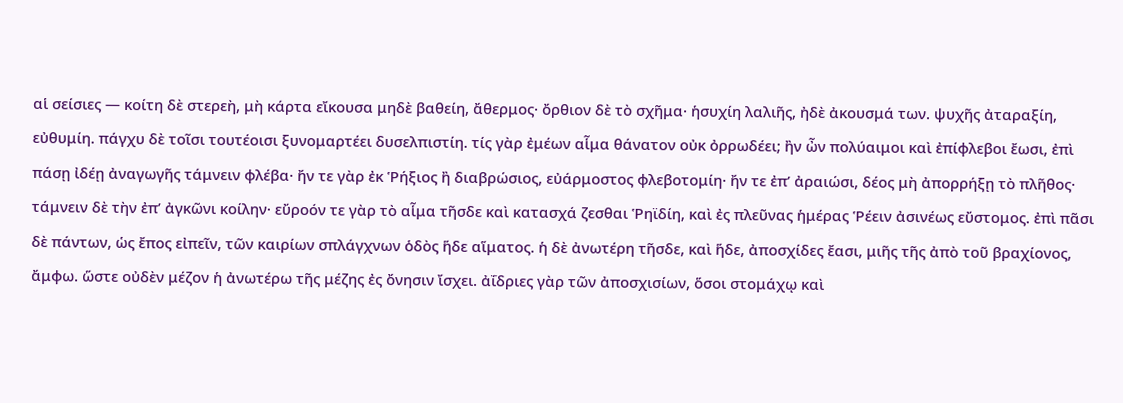αἱ σείσιες — κοίτη δὲ στερεὴ, μὴ κάρτα εἴκουσα μηδὲ βαθείη, ἄθερμος· ὄρθιον δὲ τὸ σχῆμα· ἡσυχίη λαλιῆς, ἠδὲ ἀκουσμά των. ψυχῆς ἀταραξίη, εὐθυμίη. πάγχυ δὲ τοῖσι τουτέοισι ξυνομαρτέει δυσελπιστίη. τίς γὰρ ἐμέων αἷμα θάνατον οὐκ ὀρρωδέει; ἢν ὦν πολύαιμοι καὶ ἐπίφλεβοι ἔωσι, ἐπὶ πάσῃ ἰδέῃ ἀναγωγῆς τάμνειν φλέβα· ἤν τε γὰρ ἐκ Ῥήξιος ἢ διαβρώσιος, εὐάρμοστος φλεβοτομίη· ἤν τε ἐπʼ ἀραιώσι, δέος μὴ ἀπορρήξῃ τὸ πλῆθος· τάμνειν δὲ τὴν ἐπʼ ἀγκῶνι κοίλην· εὔροόν τε γὰρ τὸ αἷμα τῆσδε καὶ κατασχά ζεσθαι Ῥηϊδίη, καὶ ἐς πλεῦνας ἡμέρας Ῥέειν ἀσινέως εὔστομος. ἐπὶ πᾶσι δὲ πάντων, ὡς ἔπος εἰπεῖν, τῶν καιρίων σπλάγχνων ὁδὸς ἥδε αἵματος. ἡ δὲ ἀνωτέρη τῆσδε, καὶ ἥδε, ἀποσχίδες ἔασι, μιῆς τῆς ἀπὸ τοῦ βραχίονος, ἄμφω. ὥστε οὐδὲν μέζον ἡ ἀνωτέρω τῆς μέζης ἐς ὄνησιν ἴσχει. ἀΐδριες γὰρ τῶν ἀποσχισίων, ὅσοι στομάχῳ καὶ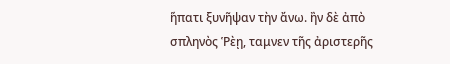ἥπατι ξυνῆψαν τὴν ἄνω. ἢν δὲ ἀπὸ σπληνὸς Ῥὲῃ, ταμνεν τῆς ἀριστερῆς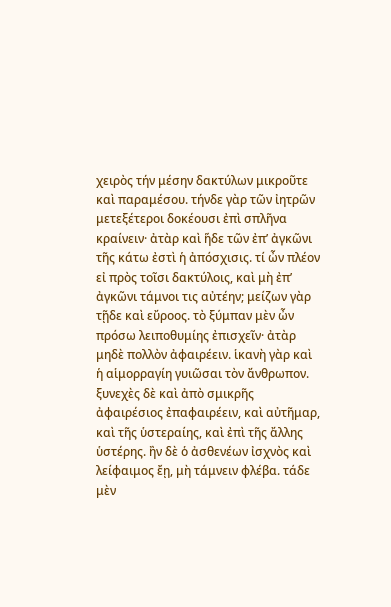χειρὸς τήν μέσην δακτύλων μικροῦτε καὶ παραμέσου. τήνδε γὰρ τῶν ἰητρῶν μετεξέτεροι δοκέουσι ἐπὶ σπλῆνα κραίνειν· ἀτὰρ καὶ ἥδε τῶν ἐπʼ ἀγκῶνι τῆς κάτω ἐστὶ ἡ ἀπόσχισις. τί ὦν πλέον εἰ πρὸς τοῖσι δακτύλοις, καὶ μὴ ἐπʼ ἀγκῶνι τάμνοι τις αὐτέην; μείζων γὰρ τῇδε καὶ εὔροος. τὸ ξύμπαν μὲν ὦν πρόσω λειποθυμίης ἐπισχεῖν· ἀτὰρ μηδὲ πολλὸν ἀφαιρέειν. ἱκανὴ γὰρ καὶ ἡ αἱμορραγίη γυιῶσαι τὸν ἄνθρωπον. ξυνεχὲς δὲ καὶ ἀπὸ σμικρῆς ἀφαιρέσιος ἐπαφαιρέειν, καὶ αὐτῆμαρ, καὶ τῆς ὑστεραίης, καὶ ἐπὶ τῆς ἄλλης ὑστέρης. ἢν δὲ ὁ ἀσθενέων ἰσχνὸς καὶ λείφαιμος ἔῃ, μὴ τάμνειν φλέβα. τάδε μὲν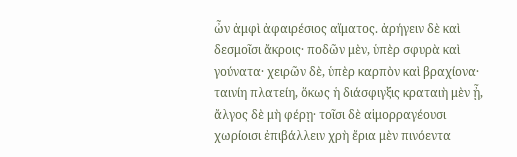ὦν ἀμφὶ ἀφαιρέσιος αἵματος. ἀρήγειν δὲ καὶ δεσμοῖσι ἄκροις· ποδῶν μὲν, ὑπὲρ σφυρὰ καὶ γούνατα· χειρῶν δὲ, ὑπὲρ καρπὸν καὶ βραχίονα· ταινίη πλατείη, ὅκως ἡ διάσφιγξις κραταιὴ μὲν ᾖ, ἄλγος δὲ μὴ φέρῃ· τοῖσι δὲ αἱμορραγέουσι χωρίοισι ἐπιβάλλειν χρὴ ἔρια μὲν πινόεντα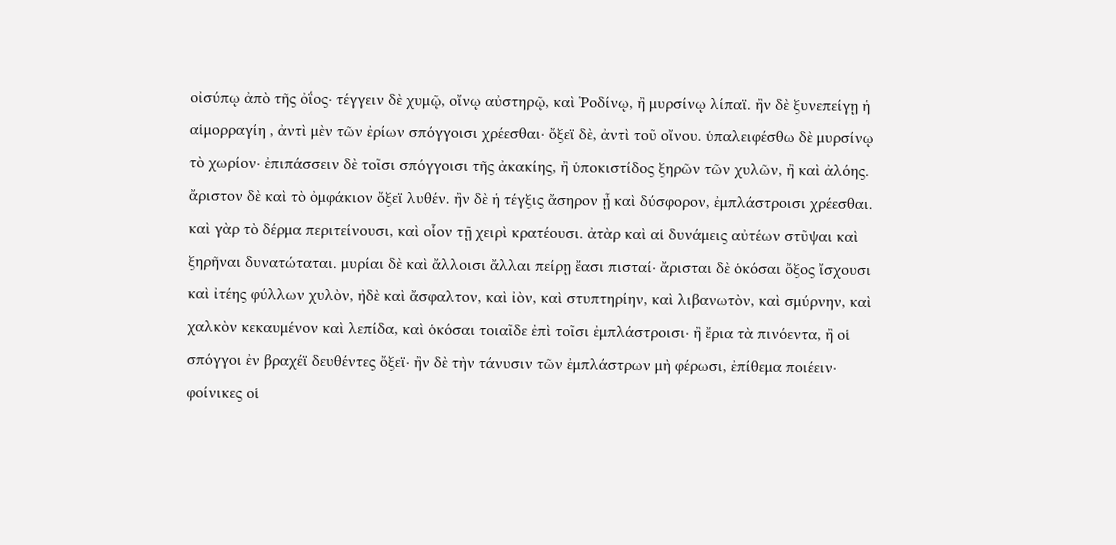οἰσύπῳ ἀπὸ τῆς ὀΐος· τέγγειν δὲ χυμῷ, οἴνῳ αὐστηρῷ, καὶ Ῥοδίνῳ, ἢ μυρσίνῳ λίπαϊ. ἢν δὲ ξυνεπείγῃ ἡ αἱμορραγίη , ἀντὶ μὲν τῶν ἐρίων σπόγγοισι χρέεσθαι· ὄξεϊ δὲ, ἀντὶ τοῦ οἴνου. ὑπαλειφέσθω δὲ μυρσίνῳ τὸ χωρίον· ἐπιπάσσειν δὲ τοῖσι σπόγγοισι τῆς ἀκακίης, ἢ ὑποκιστίδος ξηρῶν τῶν χυλῶν, ἢ καὶ ἀλόης. ἄριστον δὲ καὶ τὸ ὀμφάκιον ὄξεϊ λυθέν. ἢν δὲ ἡ τέγξις ἄσηρον ᾖ καὶ δύσφορον, ἐμπλάστροισι χρέεσθαι. καὶ γὰρ τὸ δέρμα περιτείνουσι, καὶ οἷον τῇ χειρὶ κρατέουσι. ἀτὰρ καὶ αἱ δυνάμεις αὐτέων στῦψαι καὶ ξηρῆναι δυνατώταται. μυρίαι δὲ καὶ ἄλλοισι ἄλλαι πείρῃ ἔασι πισταί· ἄρισται δὲ ὁκόσαι ὄξος ἴσχουσι καὶ ἰτέης φύλλων χυλὸν, ἠδὲ καὶ ἄσφαλτον, καὶ ἰὸν, καὶ στυπτηρίην, καὶ λιβανωτὸν, καὶ σμύρνην, καὶ χαλκὸν κεκαυμένον καὶ λεπίδα, καὶ ὁκόσαι τοιαῖδε ἐπὶ τοῖσι ἐμπλάστροισι· ἢ ἔρια τὰ πινόεντα, ἢ οἱ σπόγγοι ἐν βραχέϊ δευθέντες ὄξεϊ· ἢν δὲ τὴν τάνυσιν τῶν ἐμπλάστρων μὴ φέρωσι, ἐπίθεμα ποιέειν· φοίνικες οἱ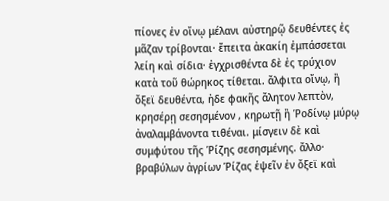πίονες ἐν οἴνῳ μέλανι αὐστηρῷ δευθέντες ἐς μᾶζαν τρίβονται· ἔπειτα ἀκακίη ἐμπάσσεται λείη καὶ σίδια· ἐγχρισθέντα δὲ ἐς τρύχιον κατὰ τοῦ θώρηκος τίθεται. ἄλφιτα οἴνῳ, ἢ ὄξεϊ δευθέντα, ἠδε φακῆς ἄλητον λεπτὸν, κρησέρῃ σεσησμένον , κηρωτῇ ἢ Ῥοδίνῳ μύρῳ ἀναλαμβάνοντα τιθέναι. μίσγειν δὲ καὶ συμφύτου τῆς Ῥίζης σεσησμένης. ἄλλο· βραβύλων ἀγρίων Ῥίζας ἑψεῖν ἐν ὄξεϊ καὶ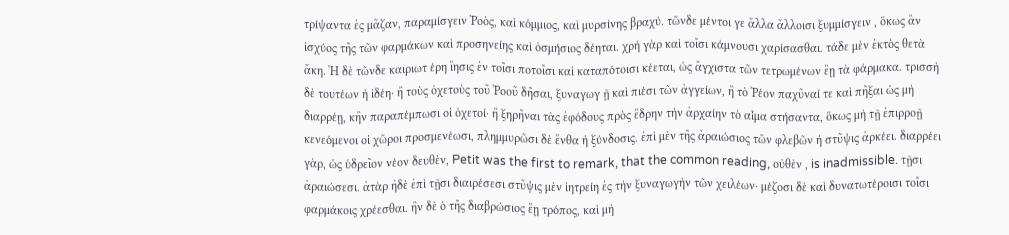τρίψαντα ἐς μᾶζαν, παραμίσγειν Ῥοὸς, καὶ κόμμιος, καὶ μυρσίνης βραχύ. τῶνδε μέντοι γε ἄλλα ἄλλοισι ξυμμίσγειν , ὅκως ἂν ἰσχύος τῆς τῶν φαρμάκων καὶ προσηνείης καὶ ὀσμήσιος δέηται. χρὴ γὰρ καὶ τοῖσι κάμνουσι χαρίσασθαι. τάδε μὲν ἐκτὸς θετὰ ἄκη. Ἡ δὲ τῶνδε καιριωτ έρη ἴησις ἐν τοῖσι ποτοῖσι καὶ καταπότοισι κέεται, ὡς ἄγχιστα τῶν τετρωμένων ἔῃ τὰ φάρμακα. τρισσὴ δὲ τουτέων ἡ ἰδέη· ἢ τοὺς ὀχετοὺς τοῦ Ῥοοῦ δῆσαι, ξυναγωγ ῇ καὶ πιέσι τῶν ἀγγείων, ἢ τὸ Ῥέον παχῦναί τε καὶ πῆξαι ὡς μὴ διαρρέῃ, κἢν παραπέμπωσι οἱ ὀχετοί· ἢ ξηρῆναι τὰς ἐφόδους πρὸς ἕδρην τὴν ἀρχαίην τὸ αἷμα στήσαντα, ὅκως μὴ τῇ ἐπιρροῇ κενεόμενοι οἱ χῶροι προσμενέωσι, πλημμυρῶσι δὲ ἔνθα ἡ ξύνδοσις. ἐπὶ μὲν τῆς ἀραιώσιος τῶν φλεβῶν ἡ στῦψις ἀρκέει. διαρρέει γὰρ, ὡς ὑδρεῖον νέον δευθὲν, Petit was the first to remark, that the common reading, οὐθὲν , is inadmissible. τῇσι ἀραιώσεσι. ἀτὰρ ἠδὲ ἐπὶ τῇσι διαιρέσεσι στῦψις μὲν ἰητρείη ἐς τὴν ξυναγωγὴν τῶν χειλέων· μέζοσι δὲ καὶ δυνατωτέροισι τοῖσι φαρμάκοις χρέεσθαι. ἢν δὲ ὁ τῆς διαβρώσιος ἔῃ τρόπος, καὶ μὴ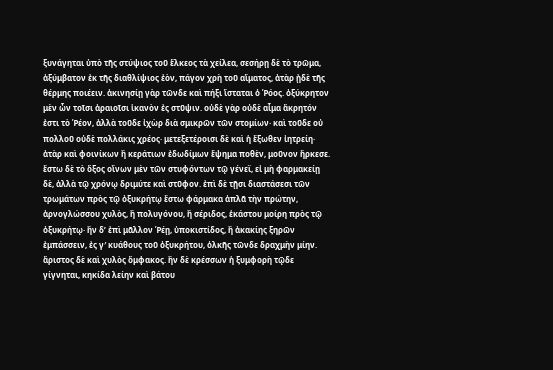ξυνάγηται ὑπὸ τῆς στύψιος τοῦ ἕλκεος τὰ χείλεα, σεσήρῃ δὲ τὸ τρῶμα, ἀξύμβατον ἐκ τῆς διαθλίψιος ἐὸν, πάγον χρὴ τοῦ αἵματος, ἀτὰρ ᾐδὲ τῆς θέρμης ποιέειν. ἀκινησίῃ γὰρ τῶνδε καὶ πήξι ἵσταται ὁ Ῥόος. ὀξύκρητον μὲν ὦν τοῖσι ἀραιοῖσι ἱκανὸν ἐς στῦψιν. οὐδὲ γὰρ οὐδὲ αἷμα ἄκρητόν ἐστι τὸ Ῥέον, ἀλλὰ τοῦδε ἰχὼρ διὰ σμικρῶν τῶν στομίων· καὶ τοῦδε οὐ πολλοῦ οὐδὲ πολλάκις χρέος· μετεξετέροισι δὲ καὶ ἡ ἔξωθεν ἰητρείη· ἀτὰρ καὶ φοινίκων ἢ κεράτιων ἐδωδίμων ἕψημα ποθὲν, μοῦνον ἤρκεσε. ἔστω δὲ τὸ ὄξος οἴνων μὲν τῶν στυφόντων τῷ γένεϊ, εἰ μὴ φαρμακείῃ δὲ, ἀλλὰ τῷ χρόνῳ δριμύτε καὶ στῦφον. ἐπὶ δὲ τῇσι διαστάσεσι τῶν τρωμάτων πρὸς τῷ ὀξυκρήτῳ ἔστω φάρμακα ἁπλᾶ τὴν πρώτην, ἀρνογλώσσου χυλὸς, ἢ πολυγόνου, ἢ σέριδος, ἑκάστου μοίρη πρὸς τῷ ὀξυκρήτῳ· ἢν δʼ ἐπὶ μᾶλλον Ῥέῃ, ὑποκιστίδος, ἢ ἀκακίης ξηρῶν ἐμπάσσειν, ἐς γ′ κυάθους τοῦ ὀξυκρήτου, ὁλκῆς τῶνδε δραχμὴν μίην. ἄριστος δὲ καὶ χυλὸς ὄμφακος. ἢν δὲ κρέσσων ἡ ξυμφορὴ τῷδε γίγνηται, κηκίδα λείην καὶ βάτου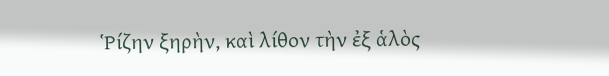Ῥίζην ξηρὴν, καὶ λίθον τὴν ἐξ ἁλὸς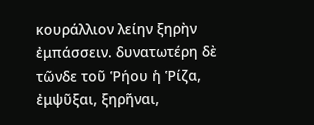κουράλλιον λείην ξηρὴν ἐμπάσσειν. δυνατωτέρη δὲ τῶνδε τοῦ Ῥήου ἡ Ῥίζα, ἐμψῦξαι, ξηρῆναι,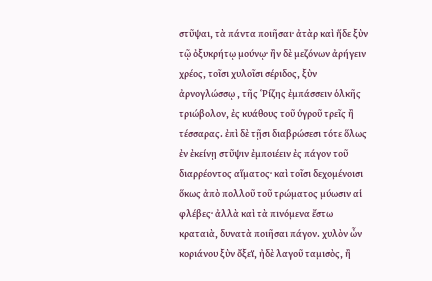στῦψαι, τὰ πάντα ποιῆσαι· ἀτὰρ καὶ ἥδε ξὺν τῷ ὀξυκρήτῳ μούνῳ· ἢν δὲ μεζόνων ἀρήγειν χρέος, τοῖσι χυλοῖσι σέριδος, ξὺν ἀρνογλώσσῳ , τῆς Ῥίζης ἐμπάσσειν ὁλκῆς τριώβολον, ἐς κυάθους τοῦ ὑγροῦ τρεῖς ἢ τέσσαρας. ἐπὶ δὲ τῇσι διαβρώσεσι τότε ὅλως ἐν ἐκείνῃ στῦψιν ἐμποιέειν ἐς πάγον τοῦ διαρρέοντος αἵματος· καὶ τοῖσι δεχομένοισι ὅκως ἀπὸ πολλοῦ τοῦ τρώματος μύωσιν αἱ φλέβες· ἀλλὰ καὶ τὰ πινόμενα ἔστω κραταιὰ, δυνατὰ ποιῆσαι πάγον. χυλὸν ὦν κοριάνου ξὺν ὄξεϊ, ἠδὲ λαγοῦ ταμισὸς, ἢ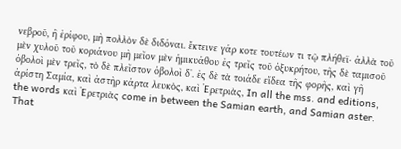νεβροῦ, ἢ ἐρίφου, μὴ πολλὸν δὲ διδόναι. ἔκτεινε γάρ κοτε τουτέων τι τῷ πλήθεϊ· ἀλλὰ τοῦ μὲν χυλοῦ τοῦ κοριάνου μὴ μεῖον μὲν ἡμικυάθου ἐς τρεῖς τοῦ ὀξυκρήτου, τῆς δὲ ταμισοῦ ὀβολοὶ μὲν τρεῖς, τὸ δὲ πλεῖστον ὀβολοὶ δʼ. ἐς δὲ τὰ τοιάδε εἴδεα τῆς φορῆς, καὶ γῆ ἀρίστη Σαμία, καὶ ἀστὴρ κάρτα λευκὸς, καὶ Ἐρετριὰς, In all the mss. and editions, the words καὶ Ἐρετριὰς come in between the Samian earth, and Samian aster. That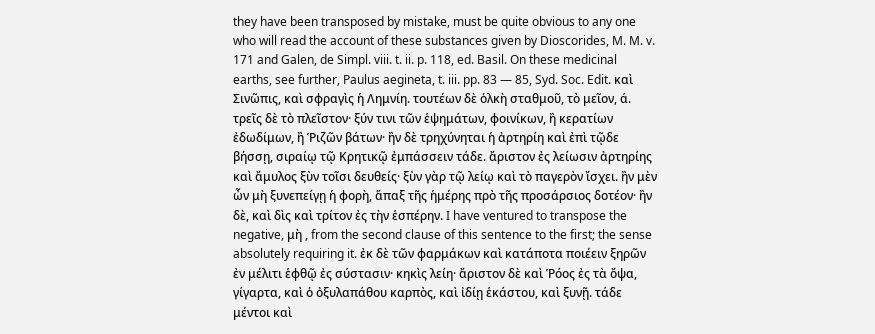they have been transposed by mistake, must be quite obvious to any one who will read the account of these substances given by Dioscorides, M. M. v. 171 and Galen, de Simpl. viii. t. ii. p. 118, ed. Basil. On these medicinal earths, see further, Paulus aegineta, t. iii. pp. 83 — 85, Syd. Soc. Edit. καὶ Σινῶπις, καὶ σφραγὶς ἡ Λημνίη. τουτέων δὲ ὁλκὴ σταθμοῦ, τὸ μεῖον, ά. τρεῖς δὲ τὸ πλεῖστον· ξύν τινι τῶν ἑψημάτων, φοινίκων, ἢ κερατίων ἐδωδίμων, ἢ Ῥιζῶν βάτων· ἢν δὲ τρηχύνηται ἡ ἀρτηρίη καὶ ἐπὶ τῷδε βήσσῃ, σιραίῳ τῷ Κρητικῷ ἐμπάσσειν τάδε. ἄριστον ἐς λείωσιν ἀρτηρίης καὶ ἄμυλος ξὺν τοῖσι δευθείς· ξὺν γὰρ τῷ λείῳ καὶ τὸ παγερὸν ἴσχει. ἢν μὲν ὦν μὴ ξυνεπείγῃ ἡ φορὴ, ἅπαξ τῆς ἡμέρης πρὸ τῆς προσάρσιος δοτέον· ἢν δὲ, καὶ δὶς καὶ τρίτον ἐς τὴν ἑσπέρην. I have ventured to transpose the negative, μὴ , from the second clause of this sentence to the first; the sense absolutely requiring it. ἐκ δὲ τῶν φαρμάκων καὶ κατάποτα ποιέειν ξηρῶν ἐν μέλιτι ἑφθῷ ἐς σύστασιν· κηκὶς λείη· ἄριστον δὲ καὶ Ῥόος ἐς τὰ ὄψα, γίγαρτα, καὶ ὁ ὀξυλαπάθου καρπὸς, καὶ ἰδίῃ ἑκάστου, καὶ ξυνῇ. τάδε μέντοι καὶ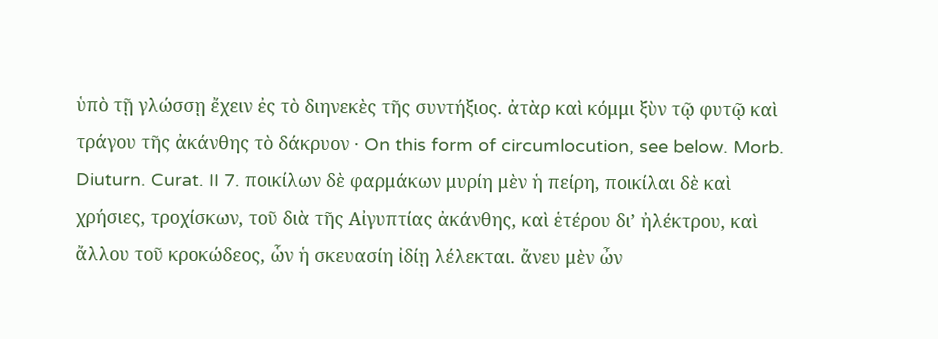ὑπὸ τῇ γλώσσῃ ἔχειν ἐς τὸ διηνεκὲς τῆς συντήξιος. ἀτὰρ καὶ κόμμι ξὺν τῷ φυτῷ καὶ τράγου τῆς ἀκάνθης τὸ δάκρυον · On this form of circumlocution, see below. Morb. Diuturn. Curat. II 7. ποικίλων δὲ φαρμάκων μυρίη μὲν ἡ πείρη, ποικίλαι δὲ καὶ χρήσιες, τροχίσκων, τοῦ διὰ τῆς Αἰγυπτίας ἀκάνθης, καὶ ἑτέρου διʼ ἠλέκτρου, καὶ ἄλλου τοῦ κροκώδεος, ὧν ἡ σκευασίη ἰδίῃ λέλεκται. ἄνευ μὲν ὦν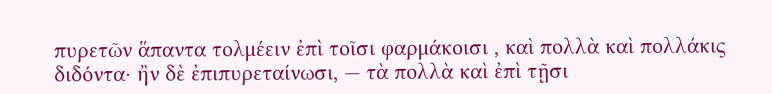πυρετῶν ἅπαντα τολμέειν ἐπὶ τοῖσι φαρμάκοισι , καὶ πολλὰ καὶ πολλάκις διδόντα· ἢν δὲ ἐπιπυρεταίνωσι, — τὰ πολλὰ καὶ ἐπὶ τῇσι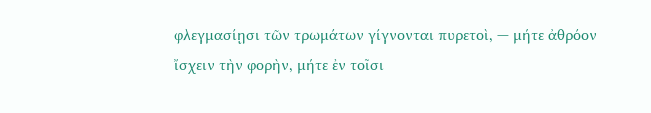φλεγμασίῃσι τῶν τρωμάτων γίγνονται πυρετοὶ, — μήτε ἀθρόον ἴσχειν τὴν φορὴν, μήτε ἐν τοῖσι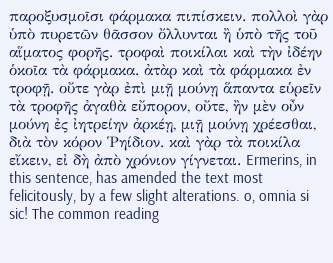παροξυσμοῖσι φάρμακα πιπίσκειν. πολλοὶ γὰρ ὑπὸ πυρετῶν θᾶσσον ὄλλυνται ἢ ὑπὸ τῆς τοῦ αἵματος φορῆς. τροφαὶ ποικίλαι καὶ τὴν ἰδέην ὁκοῖα τὰ φάρμακα. ἀτὰρ καὶ τὰ φάρμακα ἐν τροφῇ. οὔτε γὰρ ἐπὶ μιῇ μούνῃ ἅπαντα εὑρεῖν τὰ τροφῆς ἀγαθὰ εὔπορον, οὔτε, ἢν μὲν οὖν μούνη ἐς ἰητρείην ἀρκέῃ, μιῇ μούνῃ χρέεσθαι, διὰ τὸν κόρον Ῥηίδιον. καὶ γὰρ τὰ ποικίλα εἴκειν, εἰ δὴ ἀπὸ χρόνιον γίγνεται. Ermerins, in this sentence, has amended the text most felicitously, by a few slight alterations. o, omnia si sic! The common reading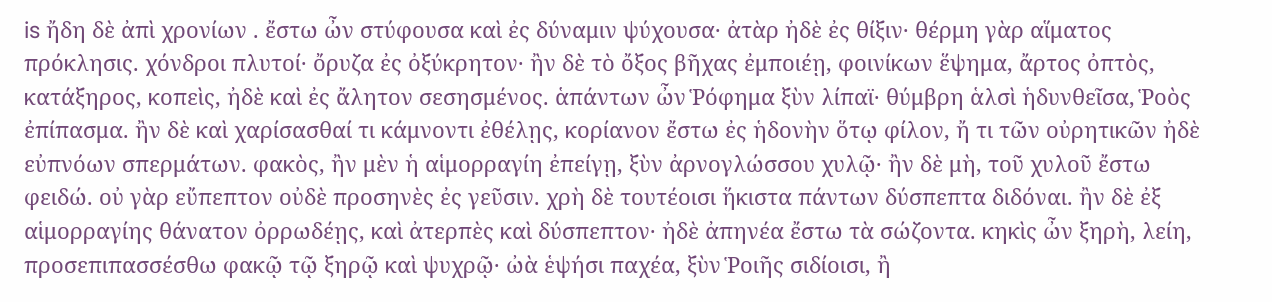is ἤδη δὲ ἀπὶ χρονίων . ἔστω ὦν στύφουσα καὶ ἐς δύναμιν ψύχουσα· ἀτὰρ ἠδὲ ἐς θίξιν· θέρμη γὰρ αἵματος πρόκλησις. χόνδροι πλυτοί· ὄρυζα ἐς ὀξύκρητον· ἢν δὲ τὸ ὄξος βῆχας ἐμποιέῃ, φοινίκων ἕψημα, ἄρτος ὀπτὸς, κατάξηρος, κοπεὶς, ἠδὲ καὶ ἐς ἄλητον σεσησμένος. ἁπάντων ὦν Ῥόφημα ξὺν λίπαϊ· θύμβρη ἁλσὶ ἡδυνθεῖσα, Ῥοὸς ἐπίπασμα. ἢν δὲ καὶ χαρίσασθαί τι κάμνοντι ἐθέλῃς, κορίανον ἔστω ἐς ἡδονὴν ὅτῳ φίλον, ἤ τι τῶν οὐρητικῶν ἠδὲ εὐπνόων σπερμάτων. φακὸς, ἢν μὲν ἡ αἱμορραγίη ἐπείγῃ, ξὺν ἀρνογλώσσου χυλῷ· ἢν δὲ μὴ, τοῦ χυλοῦ ἔστω φειδώ. οὐ γὰρ εὔπεπτον οὐδὲ προσηνὲς ἐς γεῦσιν. χρὴ δὲ τουτέοισι ἥκιστα πάντων δύσπεπτα διδόναι. ἢν δὲ ἐξ αἱμορραγίης θάνατον ὀρρωδέῃς, καὶ ἀτερπὲς καὶ δύσπεπτον· ἠδὲ ἀπηνέα ἔστω τὰ σώζοντα. κηκὶς ὦν ξηρὴ, λείη, προσεπιπασσέσθω φακῷ τῷ ξηρῷ καὶ ψυχρῷ· ὠὰ ἑψήσι παχέα, ξὺν Ῥοιῆς σιδίοισι, ἢ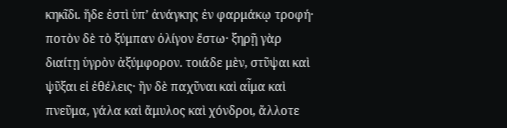κηκῖδι. ἥδε ἐστὶ ὑπʼ ἀνάγκης ἐν φαρμάκῳ τροφή· ποτὸν δὲ τὸ ξύμπαν ὀλίγον ἔστω· ξηρῇ γὰρ διαίτῃ ὑγρὸν ἀξύμφορον. τοιάδε μὲν, στῦψαι καὶ ψῦξαι εἰ ἐθέλεις· ἢν δὲ παχῦναι καὶ αἷμα καὶ πνεῦμα, γάλα καὶ ἄμυλος καὶ χόνδροι, ἄλλοτε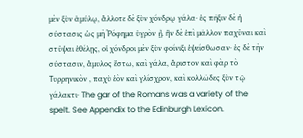μὲν ξὺν ἀμύλῳ, ἄλλοτε δὲ ξὺν χόνδρῳ γάλα· ἐς πῆξιν δὲ ἡ σύστασις ὡς μὴ Ῥόφημα ὑγρὸν ᾖ. ἢν δὲ ἐπὶ μᾶλλον παχῦναι καὶ στῦψαι ἐθέλῃς, οἱ χόνδροι μὲν ξὺν φοίνιξι ἑψείσθωσαν· ἐς δὲ τὴν σύστασιν, ἄμυλος ἔστω, καὶ γάλα, ἄριστον καὶ φὰρ τὸ Τυρρηνικὸν , παχὺ ἐὸν καὶ γλίσχρον, καὶ κολλῶδες ξὺν τῷ γάλακτι· The gar of the Romans was a variety of the spelt. See Appendix to the Edinburgh Lexicon.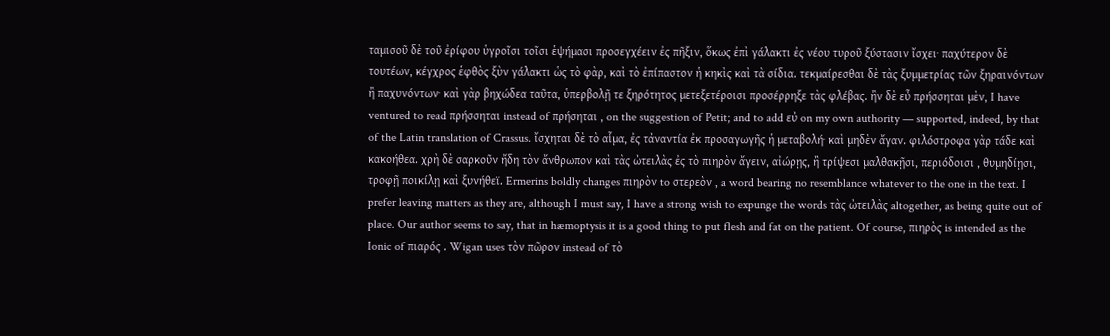ταμισοῦ δὲ τοῦ ἐρίφου ὑγροῖσι τοῖσι ἑψήμασι προσεγχέειν ἐς πῆξιν, ὅκως ἐπὶ γάλακτι ἐς νέου τυροῦ ξύστασιν ἴσχει· παχύτερον δὲ τουτέων, κέγχρος ἑφθὸς ξὺν γάλακτι ὡς τὸ φὰρ, καὶ τὸ ἐπίπαστον ἡ κηκὶς καὶ τὰ σίδια. τεκμαίρεσθαι δὲ τὰς ξυμμετρίας τῶν ξηραινόντων ἢ παχυνόντων· καὶ γὰρ βηχώδεα ταῦτα, ὑπερβολῇ τε ξηρότητος μετεξετέροισι προσέρρηξε τὰς φλέβας. ἢν δὲ εὖ πρήσσηται μὲν, I have ventured to read πρήσσηται instead of πρήσηται , on the suggestion of Petit; and to add εὐ on my own authority — supported, indeed, by that of the Latin translation of Crassus. ἴσχηται δὲ τὸ αἷμα, ἐς τἀναντία ἐκ προσαγωγῆς ἡ μεταβολή· καὶ μηδὲν ἄγαν. φιλόστροφα γὰρ τάδε καὶ κακοήθεα. χρὴ δὲ σαρκοῦν ἤδη τὸν ἄνθρωπον καὶ τὰς ὠτειλὰς ἐς τὸ πιηρὸν ἄγειν, αἰώρῃς, ἢ τρίψεσι μαλθακῇσι, περιόδοισι , θυμηδίῃσι, τροφῇ ποικίλῃ καὶ ξυνήθεϊ. Ermerins boldly changes πιηρὸν to στερεὸν , a word bearing no resemblance whatever to the one in the text. I prefer leaving matters as they are, although I must say, I have a strong wish to expunge the words τὰς ὠτειλὰς altogether, as being quite out of place. Our author seems to say, that in hæmoptysis it is a good thing to put flesh and fat on the patient. Of course, πιηρὸς is intended as the Ionic of πιαρός . Wigan uses τὸν πῶρον instead of τὸ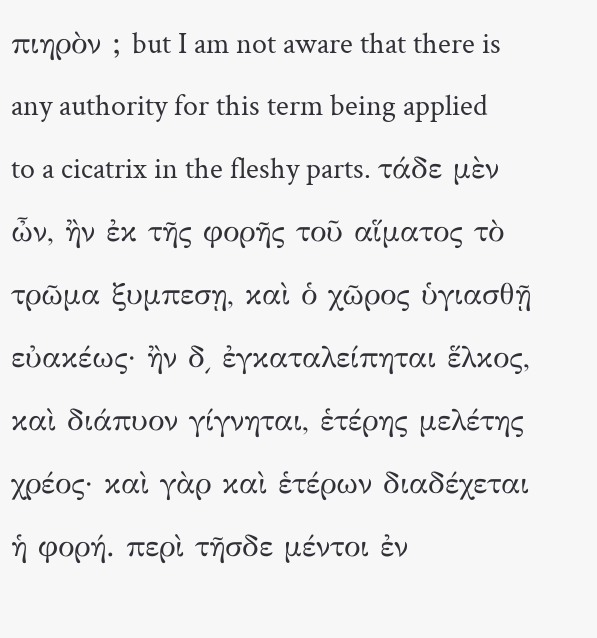πιηρὸν ; but I am not aware that there is any authority for this term being applied to a cicatrix in the fleshy parts. τάδε μὲν ὦν, ἢν ἐκ τῆς φορῆς τοῦ αἵματος τὸ τρῶμα ξυμπεσῃ, καὶ ὁ χῶρος ὑγιασθῇ εὐακέως· ἢν δ͵ ἐγκαταλείπηται ἕλκος, καὶ διάπυον γίγνηται, ἑτέρης μελέτης χρέος· καὶ γὰρ καὶ ἑτέρων διαδέχεται ἡ φορή. περὶ τῆσδε μέντοι ἐν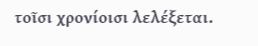τοῖσι χρονίοισι λελέξεται.